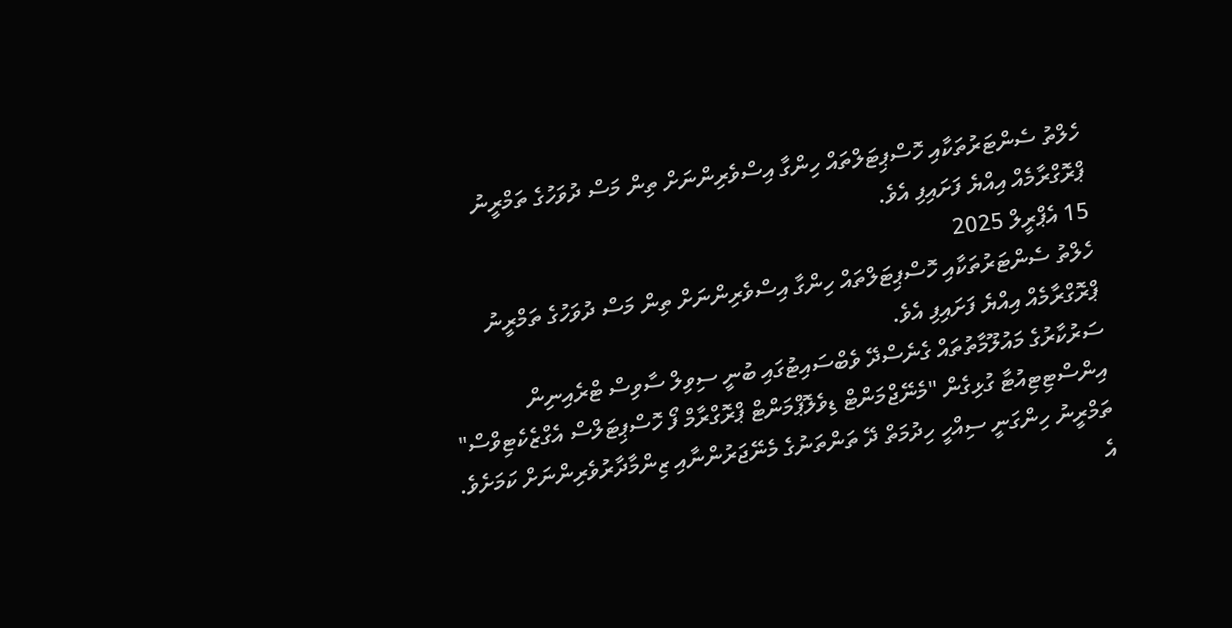ހެލްތު ސެންޓަރުތަކާއި ހޮސްޕިޓަލްތައް ހިންގާ އިސްވެރިންނަށް ތިން މަސް ދުވަހުގެ ތަމްރީނު ޕްރޮގްރާމެއް އިއްޔެ ފަށައިފި އެވެ.
15 އެޕްރީލް 2025
ހެލްތު ސެންޓަރުތަކާއި ހޮސްޕިޓަލްތައް ހިންގާ އިސްވެރިންނަށް ތިން މަސް ދުވަހުގެ ތަމްރީނު ޕްރޮގްރާމެއް އިއްޔެ ފަށައިފި އެވެ.
ސަރުކާރުގެ މައުލޫމާތުތައް ގެނެސްދޭ ވެބްސައިޓުގައި ބުނީ ސިވިލް ސާވިސް ޓްރެއިނިން އިންސްޓިޓިއުޓާ ގުޅިގެން "މެނޭޖްމަންޓް ޑިވެލޮޕްމަންޓް ޕްރޮގްރާމް ފޯ ހޮސްޕިޓަލްސް އެގްޒެކެޓިވްސް" ތަމްރީނު ހިންގަނީ ސިއްހީ ހިދުމަތް ދޭ ތަންތަނުގެ މެނޭޖަރުންނާއި ޒިންމާދާރުވެރިންނަށް ކަމަށެވެ.
އެ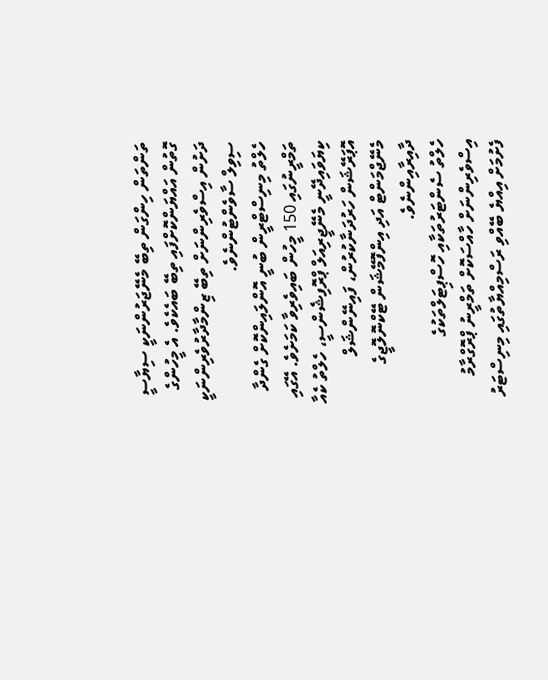ތަންތަން ހިންގަން ތިބޭ މެނޭޖަރުންނަކީ ސިޔާސީ ގޮތުން އައްޔަންކޮށްފައި ތިބޭ ބައެކެވެ. އެ މީހުންގެ ދަށުން އިސްވެރިންނަށް ތިބޭ ޒިންމާދާރުވެރިންނަކީ ސިވިލް ސާވެންޓުންނެވެ.
ހެލްތު މިނިސްޓްރީން ބުނީ އޮންލައިންކޮށް ގެންދާ ތަމްރީނުގައި 150 މީހުން ބައިވެރިވާ ކަމަށެވެ. އޭގައި ކިޔަވައިދޭނީ މެނޭޖީރިއަލް ޕްރޮފިޝެންސީ، ހެލްތު ކެއާ އޮޕަރޭޝަން ހަރުދަނާކުރުން، ފައިނޭންޝަލް މެނޭޖްމަންޓް އަދި އިންފޮމޭޝަން ޓޭކްނޮލޮޖީގެ ދާއިރާއިންނެވެ.
ހެލްތު ސެންޓަރުތަކާއި ހޮސްޕިޓަލްތަކުގެ އިސްވެރިންނަށް ހާއްސަކޮށް ތަމްރީނު ޕްރޮގްރާމު ފެށުމަށް އިއްޔެ ބޭއްވި ރަސްމިއްޔާތުގައި މިނިސްޓަރު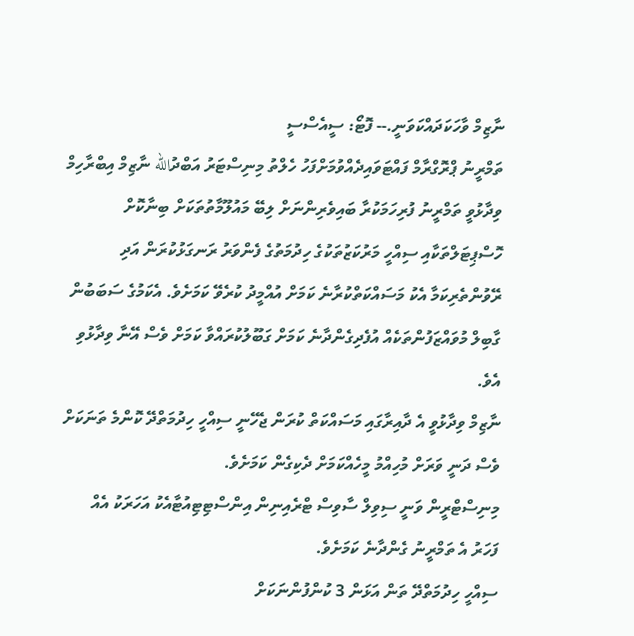ނާޒިމް ވާހަކަދައްކަވަނީ.-- ފޮޓޯ: ސީއެސްސީ
ތަމްރީނު ޕްރޮގްރާމް ފައްޓަވައިދެއްވުމަށްފަހު ހެލްތު މިނިސްޓަރު އަބްދުالله ނާޒިމް އިބްރާހިމް ވިދާޅުވީ ތަމްރީނު ފުރިހަމަކުރާ ބައިވެރިންނަށް ލިބޭ މައުލޫމާތުތަކަށް ބިނާކޮށް ހޮސްޕިޓަލްތަކާއި ސިއްހީ މަރުކަޒުތަކުގެ ހިދުމަތުގެ ފެންވަރު ރަނގަޅުކުރަން އަދި ރޭވުންތެރިކަމާ އެކު މަސައްކަތްކުރާނެ ކަމަށް އުއްމީދު ކުރެވޭ ކަމަށެވެ. އެކަމުގެ ސަބަބުން ގާބިލް މުވައްޒަފުންތަކެއް އުފެދިގެންދާނެ ކަމަށް ގަބޫލުކުރައްވާ ކަމަށް ވެސް އޭނާ ވިދާޅުވި އެވެ.
ނާޒިމް ވިދާޅުވީ އެ ދާއިރާގައި މަސައްކަތް ކުރަން ޖެހޭނީ ސިއްހީ ހިދުމަތްދޭ ކޮންމެ ތަނަކަށް ވެސް ދަނީ ވަރަށް މުހިއްމު މީހެއްކަމަށް ދެކިގެން ކަމަށެވެ.
މިނިސްޓްރީން ވަނީ ސިވިލް ސާވިސް ޓްރެއިނިން އިންސްޓިޓިއުޓާއެކު އަހަރަކު އެއް ފަހަރު އެ ތަމްރީނު ގެންދާނެ ކަމަށެވެ.
ސިއްހީ ހިދުމަތްދޭ ތަން އަޅަން 3 ކުންފުންނަކަށް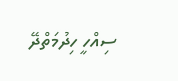ސިއްހީ ހިދުމަތްދޭ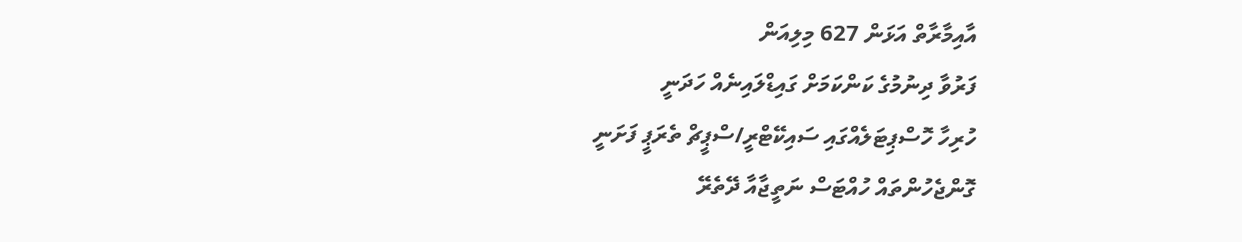އާއިމާރާތް އަޅަން 627 މިލިއަން
ފަރުވާ ދިނުމުގެ ކަންކަމަށް ގައިޑްލައިނެއް ހަދަނީ
ހުރިހާ ހޮސްޕިޓަލެއްގައި ސައިކޭޓްރީ/ސްޕީޗް ތެރަޕީ ފަށަނީ
ގޮންޖެހުންތައް ހުއްޓަސް ނަތީޖާއާ ދޭތެރޭ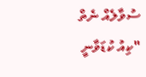ސުވާލެއް ނެތް
"ކިއު ކުޑަވާނީ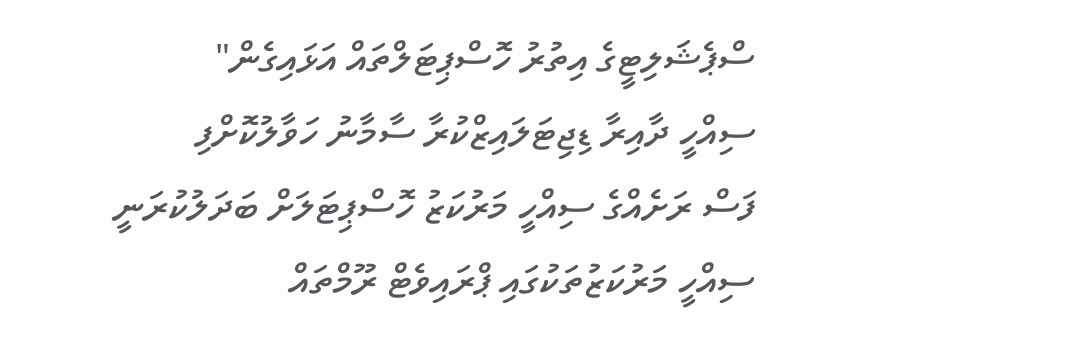ސްޕެޝަލިޓީގެ އިތުރު ހޮސްޕިޓަލްތައް އަޅައިގެން"
ސިއްހީ ދާއިރާ ޑިޖިޓަލައިޒްކުރާ ސާމާނު ހަވާލުކޮށްފި
ފަސް ރަށެއްގެ ސިއްހީ މަރުކަޒު ހޮސްޕިޓަލަށް ބަދަލުކުރަނީ
ސިއްހީ މަރުކަޒުތަކުގައި ޕްރައިވެޓް ރޫމްތައް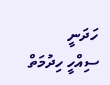ހަދަނީ
ސިއްހީ ހިދުމަތް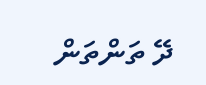ދޭ ތަންތަން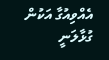އެއްވިއުގާ އަކުން ގުޅާލަނީ